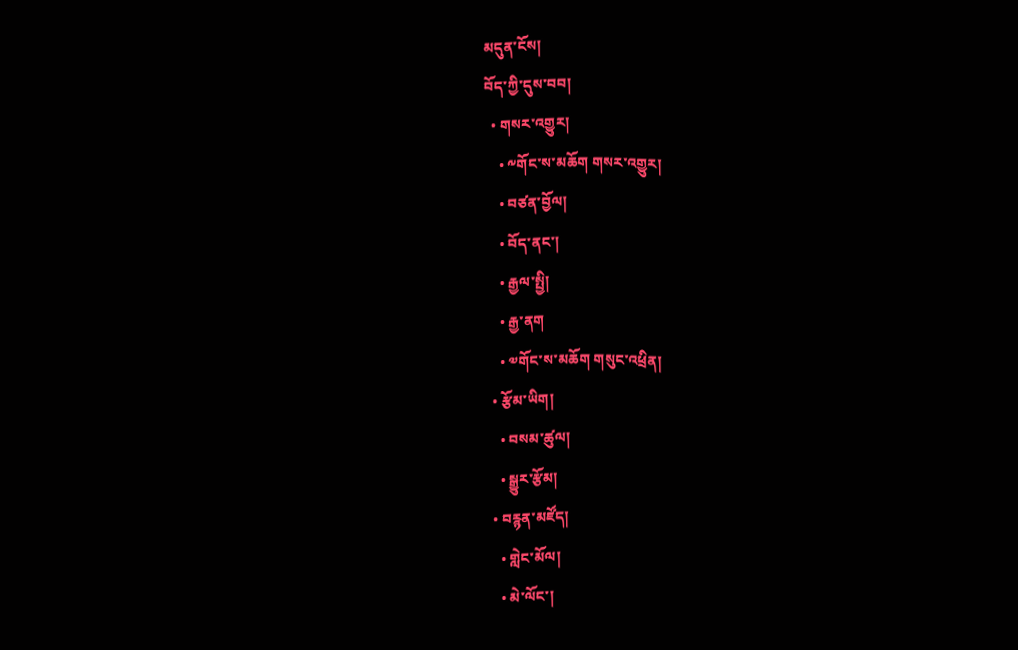མདུན་ངོས།
བོད་ཀྱི་དུས་བབ།
  • གསར་འགྱུར།
    • ༸གོང་ས་མཆོག གསར་འགྱུར།
    • བཙན་བྱོལ།
    • བོད་ནང་།
    • རྒྱལ་སྤྱི།
    • རྒྱ་ནག
    • ༧གོང་ས་མཆོག གསུང་འཕྲིན།
  • རྩོམ་ཡིག།
    • བསམ་ཚུལ།
    • སྒྱུར་རྩོམ།
  • བརྙན་མཛོད།
    • གླེང་མོལ།
    • མེ་ལོང་།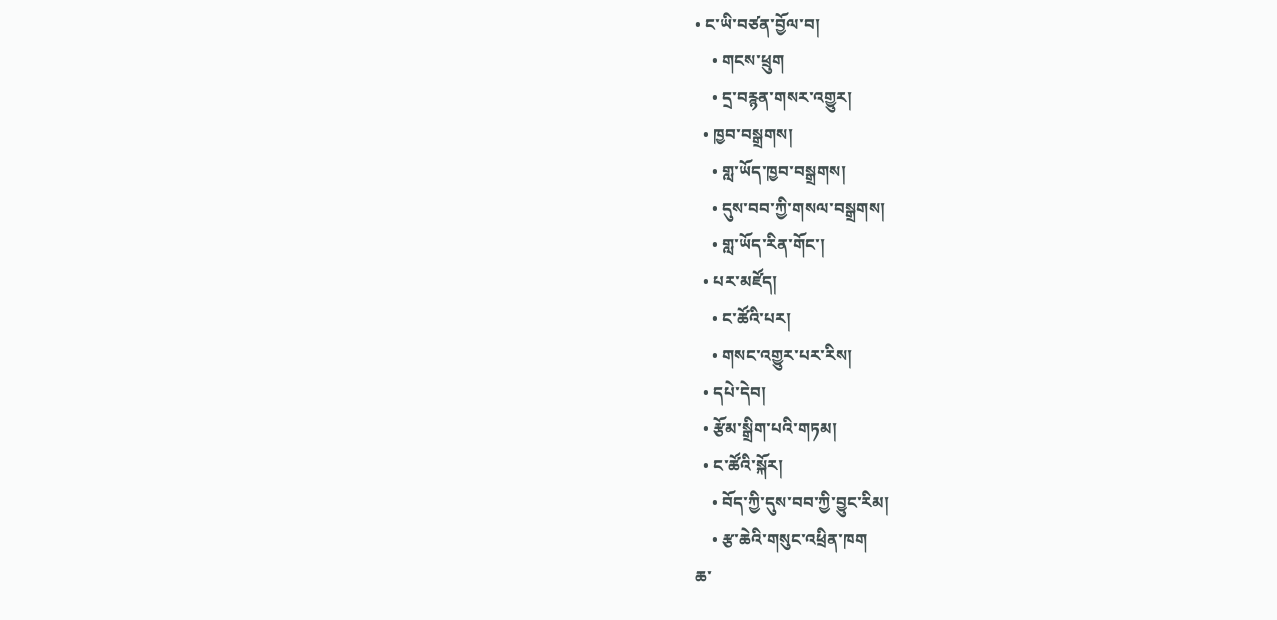• ང་ཡི་བཙན་བྱོལ་བ།
    • གངས་ཕྲུག
    • དྲ་བརྙན་གསར་འགྱུར།
  • ཁྱབ་བསྒྲགས།
    • གླ་ཡོད་ཁྱབ་བསྒྲགས།
    • དུས་བབ་ཀྱི་གསལ་བསྒྲགས།
    • གླ་ཡོད་རིན་གོང་།
  • པར་མཛོད།
    • ང་ཚོའི་པར།
    • གསང་འགྱུར་པར་རིས།
  • དཔེ་དེབ།
  • རྩོམ་སྒྲིག་པའི་གཏམ།
  • ང་ཚོའི་སྐོར།
    • བོད་ཀྱི་དུས་བབ་ཀྱི་བྱུང་རིམ།
    • རྩ་ཆེའི་གསུང་འཕྲིན་ཁག
ཆ་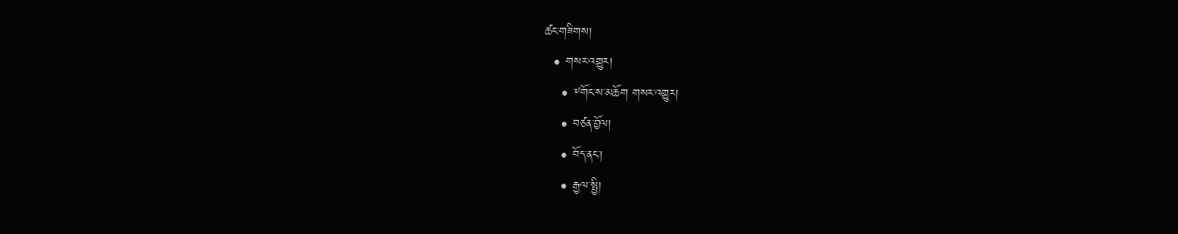ཚང་གཟིགས།
  • གསར་འགྱུར།
    • ༸གོང་ས་མཆོག གསར་འགྱུར།
    • བཙན་བྱོལ།
    • བོད་ནང་།
    • རྒྱལ་སྤྱི།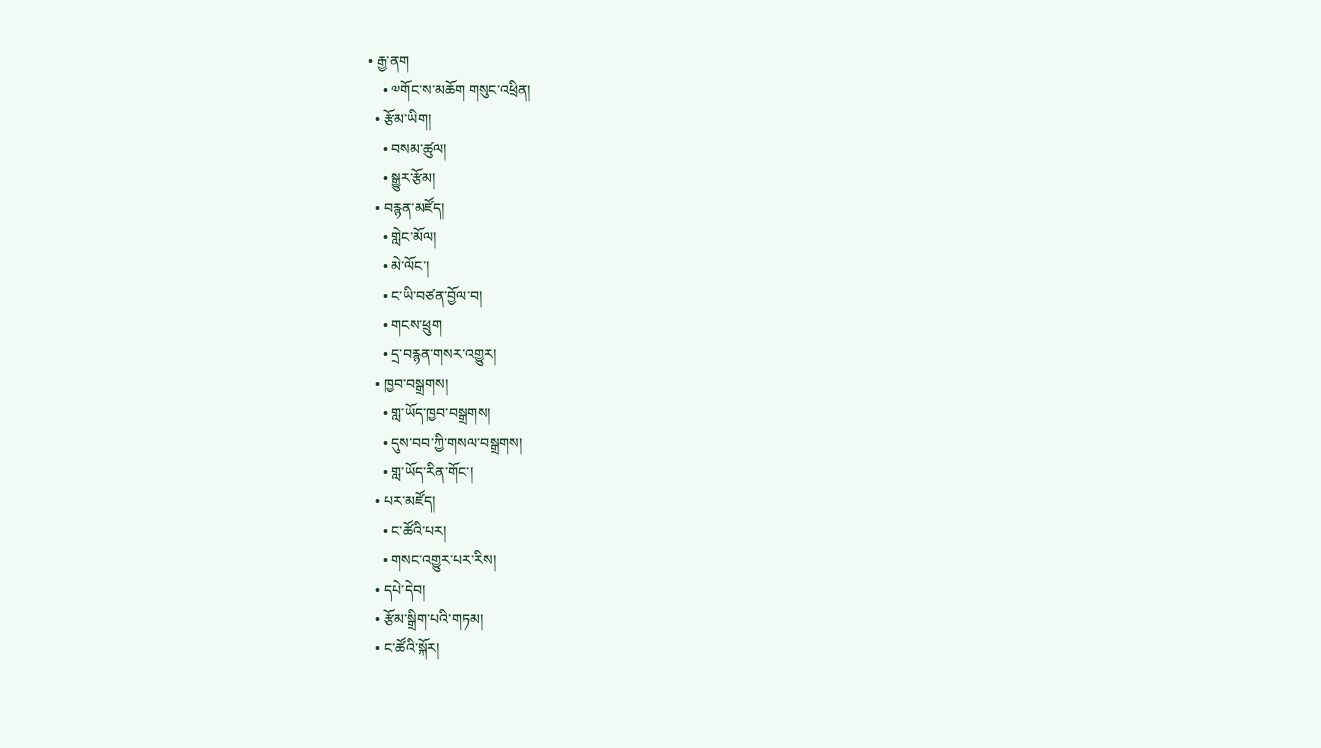• རྒྱ་ནག
    • ༧གོང་ས་མཆོག གསུང་འཕྲིན།
  • རྩོམ་ཡིག།
    • བསམ་ཚུལ།
    • སྒྱུར་རྩོམ།
  • བརྙན་མཛོད།
    • གླེང་མོལ།
    • མེ་ལོང་།
    • ང་ཡི་བཙན་བྱོལ་བ།
    • གངས་ཕྲུག
    • དྲ་བརྙན་གསར་འགྱུར།
  • ཁྱབ་བསྒྲགས།
    • གླ་ཡོད་ཁྱབ་བསྒྲགས།
    • དུས་བབ་ཀྱི་གསལ་བསྒྲགས།
    • གླ་ཡོད་རིན་གོང་།
  • པར་མཛོད།
    • ང་ཚོའི་པར།
    • གསང་འགྱུར་པར་རིས།
  • དཔེ་དེབ།
  • རྩོམ་སྒྲིག་པའི་གཏམ།
  • ང་ཚོའི་སྐོར།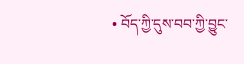• བོད་ཀྱི་དུས་བབ་ཀྱི་བྱུང་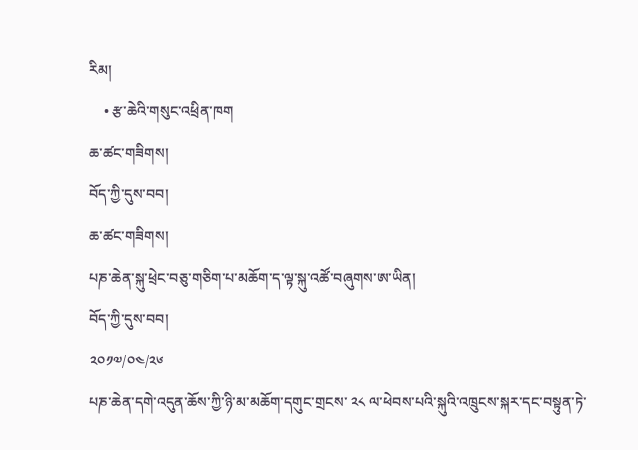རིམ།
    • རྩ་ཆེའི་གསུང་འཕྲིན་ཁག
ཆ་ཚང་གཟིགས།
བོད་ཀྱི་དུས་བབ།
ཆ་ཚང་གཟིགས།
པཎ་ཆེན་སྐུ་ཕྲེང་བཅུ་གཅིག་པ་མཆོག་ད་ལྟ་སྐུ་འཚོ་བཞུགས་ཨ་ཡིན།
བོད་ཀྱི་དུས་བབ།
༢༠༡༧/༠༤/༢༦
པཎ་ཆེན་དགེ་འདུན་ཆོས་ཀྱི་ཉི་མ་མཆོག་དགུང་གྲངས་ ༢༨ ལ་ཕེབས་པའི་སྐུའི་འཁྲུངས་སྐར་དང་བསྟུན་ཏེ་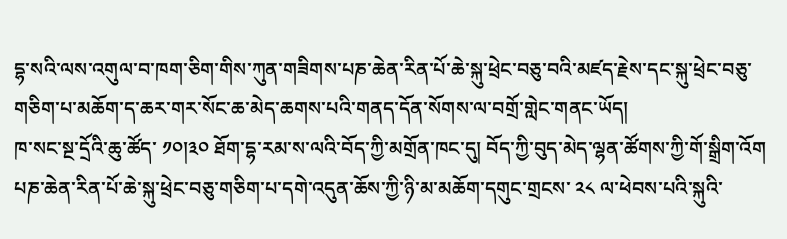དྷ་སའི་ལས་འགུལ་བ་ཁག་ཅིག་གིས་ཀུན་གཟིགས་པཎ་ཆེན་རིན་པོ་ཆེ་སྐུ་ཕྲེང་བཅུ་བའི་མཛད་རྗེས་དང་སྐུ་ཕྲེང་བཅུ་གཅིག་པ་མཆོག་ད་ཆར་གར་སོང་ཆ་མེད་ཆགས་པའི་གནད་དོན་སོགས་ལ་བགྲོ་གླེང་གནང་ཡོད།
ཁ་སང་སྔ་དྲོའི་ཆུ་ཚོད་ ༡༠།༣༠ ཐོག་དྷ་རམ་ས་ལའི་བོད་ཀྱི་མགྲོན་ཁང་དུ། བོད་ཀྱི་བུད་མེད་ལྷན་ཚོགས་ཀྱི་གོ་སྒྲིག་འོག པཎ་ཆེན་རིན་པོ་ཆེ་སྐུ་ཕྲེང་བཅུ་གཅིག་པ་དགེ་འདུན་ཆོས་ཀྱི་ཉི་མ་མཆོག་དགུང་གྲངས་ ༢༨ ལ་ཕེབས་པའི་སྐུའི་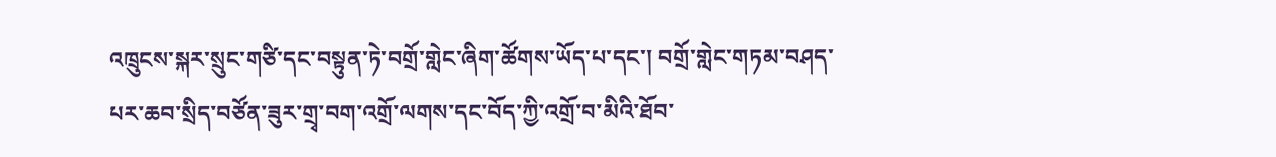འཁྲུངས་སྐར་སྲུང་གཙི་དང་བསྟུན་ཏེ་བགྲོ་གླེང་ཞིག་ཚོགས་ཡོད་པ་དང་། བགྲོ་གླེང་གཏམ་བཤད་པར་ཆབ་སྲིད་བཙོན་ཟུར་གྲྭ་བག་འགྲོ་ལགས་དང་བོད་ཀྱི་འགྲོ་བ་མིའི་ཐོབ་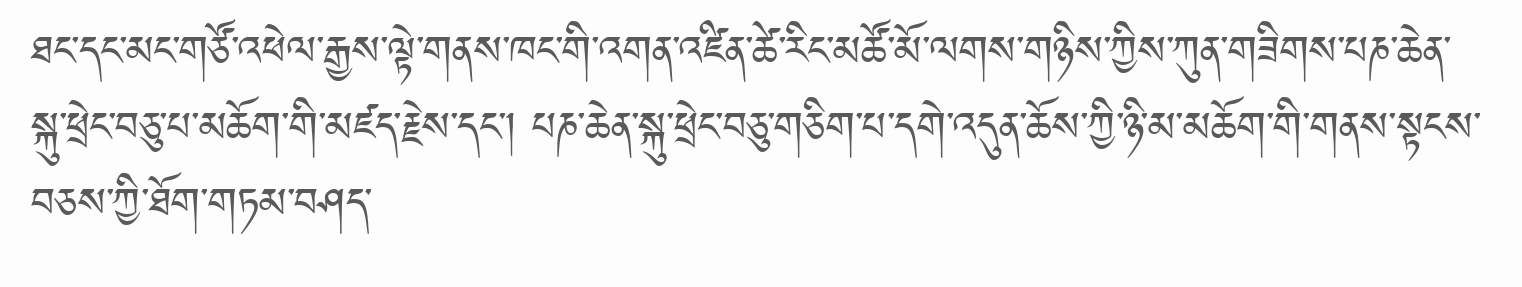ཐང་དང་མང་གཙོ་འཕེལ་རྒྱས་ལྟེ་གནས་ཁང་གི་འགན་འཛིན་ཚེ་རིང་མཚོ་མོ་ལགས་གཉིས་ཀྱིས་ཀུན་གཟིགས་པཎ་ཆེན་སྐུ་ཕྲེང་བཅུ་པ་མཆོག་གི་མཛད་རྗེས་དང་། པཎ་ཆེན་སྐུ་ཕྲེང་བཅུ་གཅིག་པ་དགེ་འདུན་ཆོས་ཀྱི་ཉི་མ་མཆོག་གི་གནས་སྟངས་བཅས་ཀྱི་ཐོག་གཏམ་བཤད་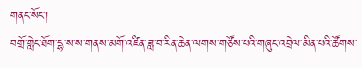གནང་སོང་།
བགྲོ་གླེང་ཐོག་དྷ་ས་ས་གནས་མགོ་འཛིན་ཟླ་བ་རིན་ཆེན་ལགས་གཙོས་པའི་གཞུང་འབྲེལ་མིན་པའི་ཚོགས་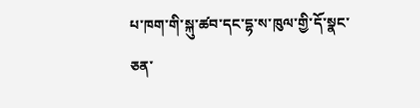པ་ཁག་གི་སྐུ་ཚབ་དང་དྷ་ས་ཁུལ་གྱི་དོ་སྣང་ཅན་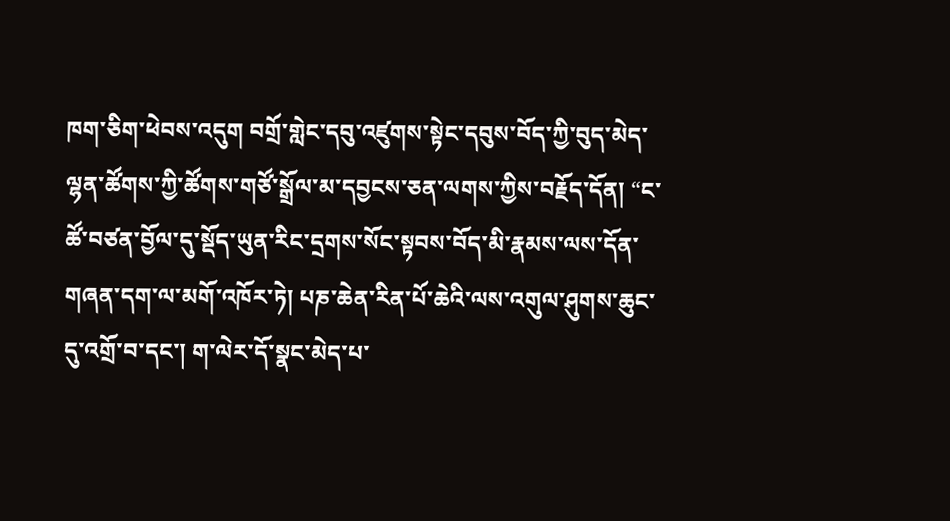ཁག་ཅིག་ཕེབས་འདུག བགྲོ་གླེང་དབུ་འཛུགས་སྟེང་དབུས་བོད་ཀྱི་བུད་མེད་ལྷན་ཚོགས་ཀྱི་ཚོགས་གཙོ་སྒྲོལ་མ་དབྱངས་ཅན་ལགས་ཀྱིས་བརྗོད་དོན། “ང་ཚོ་བཙན་བྱོལ་དུ་སྡོད་ཡུན་རིང་དྲགས་སོང་སྟབས་བོད་མི་རྣམས་ལས་དོན་གཞན་དག་ལ་མགོ་འཁོར་ཏེ། པཎ་ཆེན་རིན་པོ་ཆེའི་ལས་འགུལ་ཤུགས་ཆུང་དུ་འགྲོ་བ་དང་། ག་ལེར་དོ་སྣང་མེད་པ་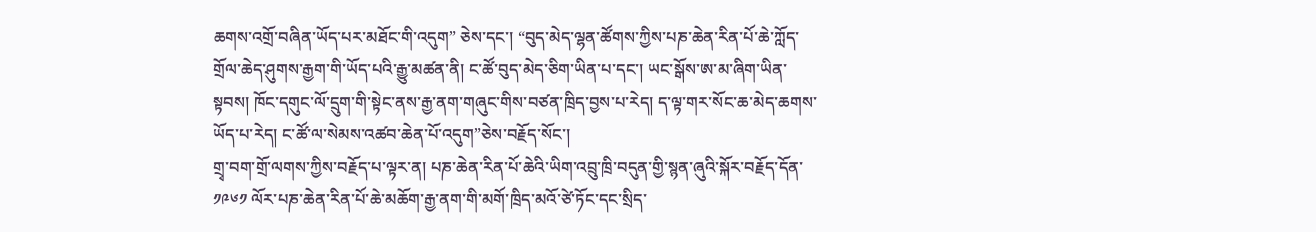ཆགས་འགྲོ་བཞིན་ཡོད་པར་མཐོང་གི་འདུག” ཅེས་དང་། “བུད་མེད་ལྷན་ཚོགས་ཀྱིས་པཎ་ཆེན་རིན་པོ་ཆེ་ཀློད་གྲོལ་ཆེད་ཤུགས་རྒྱག་གི་ཡོད་པའི་རྒྱུ་མཚན་ནི། ང་ཚོ་བུད་མེད་ཅིག་ཡིན་པ་དང་། ཡང་སྒོས་ཨ་མ་ཞིག་ཡིན་སྟབས། ཁོང་དགུང་ལོ་དྲུག་གི་སྟེང་ནས་རྒྱ་ནག་གཞུང་གིས་བཙན་ཁྲིད་བྱས་པ་རེད། ད་ལྟ་གར་སོང་ཆ་མེད་ཆགས་ཡོད་པ་རེད། ང་ཚོ་ལ་སེམས་འཚབ་ཆེན་པོ་འདུག”ཅེས་བརྗོད་སོང་།
གྲྭ་བག་གྲོ་ལགས་ཀྱིས་བརྗོད་པ་ལྟར་ན། པཎ་ཆེན་རིན་པོ་ཆེའི་ཡིག་འབྲུ་ཁྲི་བདུན་གྱི་སྙན་ཞུའི་སྐོར་བརྗོད་དོན་ ༡༩༦༡ ལོར་པཎ་ཆེན་རིན་པོ་ཆེ་མཆོག་རྒྱ་ནག་གི་མགོ་ཁྲིད་མའོ་ཙེ་ཏོང་དང་སྲིད་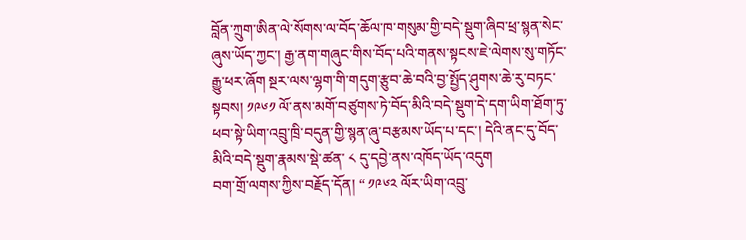བློན་ཀྲུག་ཨིན་ལེ་སོགས་ལ་བོད་ཆོལ་ཁ་གསུམ་གྱི་བདེ་སྡུག་ཞིབ་ཕྲ་སྙན་སེང་ཞུས་ཡོད་ཀྱང་། རྒྱ་ནག་གཞུང་གིས་བོད་པའི་གནས་སྟངས་ཇེ་ལེགས་སུ་གཏོང་རྒྱུ་ཕར་ཞོག སྔར་ལས་ལྷག་གི་གདུག་རྩུབ་ཆེ་བའི་བྱ་སྤྱོད་ཤུགས་ཆེ་རུ་བཏང་སྟབས། ༡༩༦༡ ལོ་ནས་མགོ་བཙུགས་ཏེ་བོད་མིའི་བདེ་སྡུག་དེ་དག་ཡིག་ཐོག་ཏུ་ཕབ་སྟེ་ཡིག་འབྲུ་ཁྲི་བདུན་གྱི་སྙན་ཞུ་བརྩམས་ཡོད་པ་དང་། དེའི་ནང་དུ་བོད་མིའི་བདེ་སྡུག་རྣམས་སྡེ་ཚན་ ༨ དུ་དབྱེ་ནས་འཁོད་ཡོད་འདུག
བག་གྲོ་ལགས་ཀྱིས་བརྗོད་དོན། “ ༡༩༦༢ ལོར་ཡིག་འབྲུ་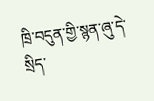ཁྲི་བདུན་གྱི་སྙན་ཞུ་དེ་སྲིད་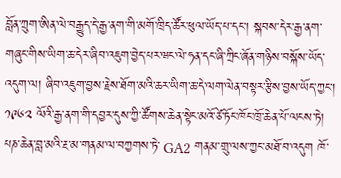བློན་ཀྲུག་ཨིན་ལེ་བརྒྱུད་དེ་རྒྱ་ནག་གི་མགོ་ཁྲིད་ཚོར་ཕུལ་ཡོད་པ་དང་། སྐབས་དེར་རྒྱ་ནག་གཞུང་གིས་ཡིག་ཆ་དེར་ཞིབ་འཇུག་བྱེད་པར་ཝང་ལེ་ཧན་དང་ཞི་ཀྲིང་ཞོན་གཉིས་བསྐོས་ཡོད་འདུག་ལ། ཞིབ་འཇུག་བྱས་རྗེས་ཐོག་མའི་ཆར་ཡིག་ཆ་དེ་ལག་ལེན་བསྟར་རྩིས་བྱས་ཡོད་ཀྱང་། ༡༩༦༢ ལོའི་རྒྱ་ནག་གི་དབྱར་དུས་ཀྱི་ཚོགས་ཆེན་སྟེང་མའོ་ཙེ་ཏོང་ཁོང་ཁྲོ་ཆེན་པོ་ལངས་ཏེ། པཎ་ཆེན་བླ་མའི་རྔ་མ་གནམ་ལ་བཀྱགས་ཏེ་ GA2 གནམ་གྲུ་ལས་ཀྱང་མཐོ་བ་འདུག ཁོ་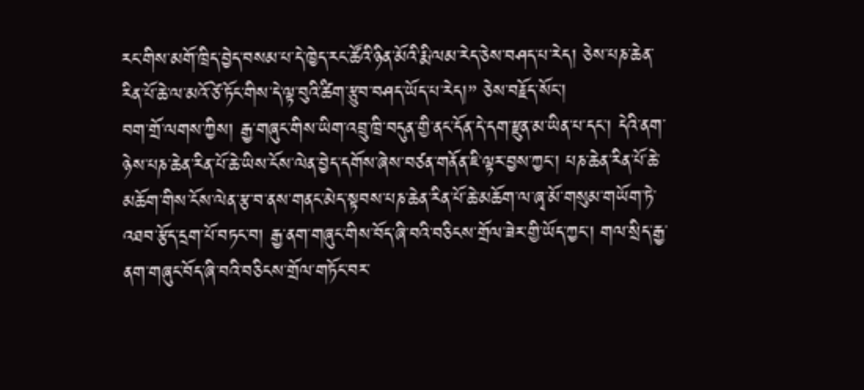རང་གིས་མགོ་ཁྲིད་བྱེད་བསམ་པ་དེ་ཁྱེད་རང་ཚོའི་ཉིན་མོའི་རྨི་ལམ་རེད་ཅེས་བཤད་པ་རེད། ཅེས་པཎ་ཆེན་རིན་པོ་ཆེ་ལ་མའོ་ཙེ་ཏོང་གིས་དེ་ལྟ་བུའི་ཚིག་རྩུབ་བཤད་ཡོད་པ་རེད།” ཅེས་བརྗོད་སོང་།
བག་གྲོ་ལགས་ཀྱིས། རྒྱ་གཞུང་གིས་ཡིག་འབྲུ་ཁྲི་བདུན་གྱི་ནང་དོན་དེ་དག་རྫུན་མ་ཡིན་པ་དང་། དེའི་ནག་ཉེས་པཎ་ཆེན་རིན་པོ་ཆེ་ཡིས་ངོས་ལེན་བྱེད་དགོས་ཞེས་བཙན་གནོན་ཇི་ལྟར་བྱས་ཀྱང་། པཎ་ཆེན་རིན་པོ་ཆེ་མཆོག་གིས་ངོས་ལེན་རྩ་བ་ནས་གནང་མེད་སྟབས་པཎ་ཆེན་རིན་པོ་ཆེ་མཆོག་ལ་ཞྭ་མོ་གསུམ་གཡོག་ཏེ་འཐབ་རྩོད་དྲག་པོ་བཏང་བ། རྒྱ་ནག་གཞུང་གིས་བོད་ཞི་བའི་བཅིངས་གྲོལ་ཟེར་གྱི་ཡོད་ཀྱང་། གལ་སྲིད་རྒྱ་ནག་གཞུང་བོད་ཞི་བའི་བཅིངས་གྲོལ་གཏོང་བར་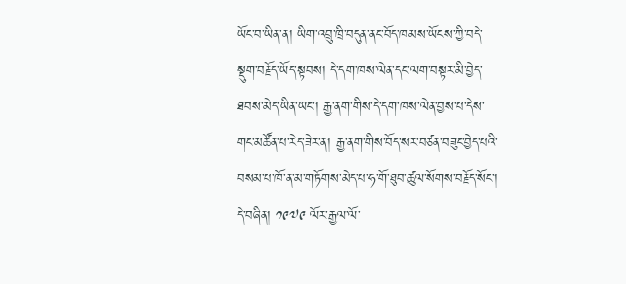ཡོང་བ་ཡིན་ན། ཡིག་འབྲུ་ཁྲི་བདུན་ནང་བོད་ཁམས་ཡོངས་ཀྱི་བདེ་སྡུག་བརྗོད་ཡོད་སྟབས། དེ་དག་ཁས་ལེན་དང་ལག་བསྟར་མི་བྱེད་ཐབས་མེད་ཡིན་ཡང་། རྒྱ་ནག་གིས་དེ་དག་ཁས་ལེན་བྱས་པ་དེས་གང་མཚོན་པ་རེད་ཟེར་ན། རྒྱ་ནག་གིས་བོད་སར་བཙན་བཟུང་བྱེད་པའི་བསམ་པ་ཁོ་ན་མ་གཏོགས་མེད་པ་ཧ་གོ་ཐུབ་ཚུལ་སོགས་བརྗོད་སོང་།
དེ་བཞིན། ༡༩༧༩ ལོར་རྒྱལ་ལོ་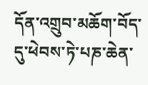དོན་འགྲུབ་མཆོག་བོད་དུ་ཕེབས་ཏེ་པཎ་ཆེན་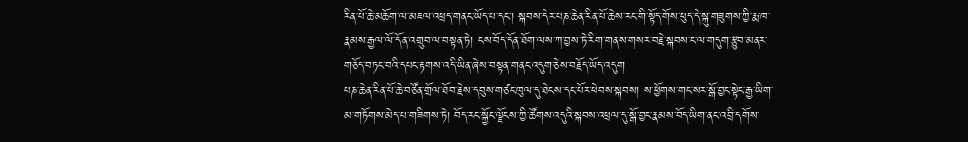རིན་པོ་ཆེ་མཆོག་ལ་མཇལ་འཕྲད་གནང་ཡོད་པ་དང་། སྐབས་དེར་པཎ་ཆེན་རིན་པོ་ཆེས་རང་གི་སྟོད་གོས་ཕུད་དེ་སྐུ་གཟུགས་ཀྱི་རྨ་ཁ་རྣམས་རྒྱལ་ལོ་དོན་འགྲུབ་ལ་བསྟན་ཏེ། ངས་བོད་དོན་ཐོག་ལས་ཀ་བྱས་ཏེ་རིག་གནས་གསར་བརྗེ་སྐབས་ང་ལ་གདུག་རྩུབ་མནར་གཅོད་བཏང་བའི་དཔང་རྟགས་འདི་ཡིན་ཞེས་བསྟན་གནང་འདུག་ཅེས་བརྗོད་ཡོད་འདུག
པཎ་ཆེན་རིན་པོ་ཆེ་བཙོན་གྲོལ་ཐོབ་རྗེས་དབུས་གཙང་ཁུལ་དུ་ཐེངས་དང་པོར་ཕེབས་སྐབས། ས་ཕྱོགས་གང་སར་སྒོ་བྱང་སྟེང་རྒྱ་ཡིག་མ་གཏོགས་མེད་པ་གཟིགས་ཏེ། བོད་རང་སྐྱོང་ལྗོངས་ཀྱི་ཚོགས་འདུའི་སྐབས་འཕྲལ་དུ་སྒོ་བྱང་རྣམས་བོད་ཡིག་ནང་འབྲི་དགོས་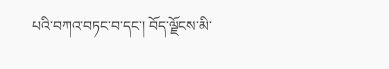པའི་བཀའ་བཏང་བ་དང་། བོད་ལྗོངས་མི་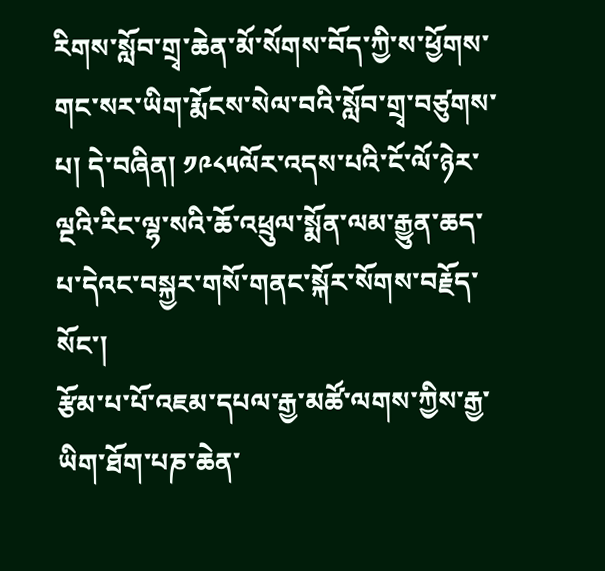རིགས་སློབ་གྲྭ་ཆེན་མོ་སོགས་བོད་ཀྱི་ས་ཕྱོགས་གང་སར་ཡིག་རྨོངས་སེལ་བའི་སློབ་གྲྭ་བཙུགས་པ། དེ་བཞིན། ༡༩༨༥ལོར་འདས་པའི་ངོ་ལོ་ཉེར་ལྔའི་རིང་ལྷ་སའི་ཆོ་འཕྲུལ་སྨོན་ལམ་རྒྱུན་ཆད་པ་དེའང་བསྐྱར་གསོ་གནང་སྐོར་སོགས་བརྗོད་སོང་།
རྩོམ་པ་པོ་འཇམ་དཔལ་རྒྱ་མཚོ་ལགས་ཀྱིས་རྒྱ་ཡིག་ཐོག་པཎ་ཆེན་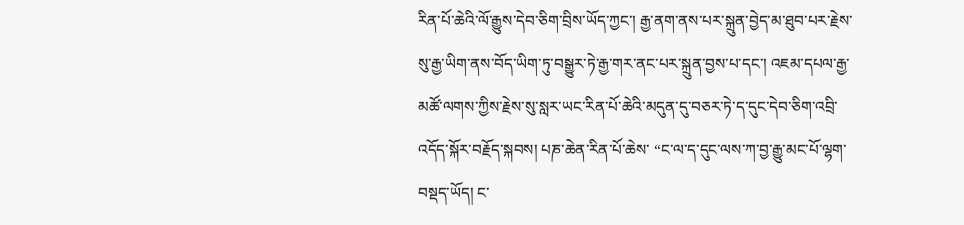རིན་པོ་ཆེའི་ལོ་རྒྱུས་དེབ་ཅིག་བྲིས་ཡོད་ཀྱང་། རྒྱ་ནག་ནས་པར་སྐྲུན་བྱེད་མ་ཐུབ་པར་རྗེས་སུ་རྒྱ་ཡིག་ནས་བོད་ཡིག་ཏུ་བསྒྱུར་ཏེ་རྒྱ་གར་ནང་པར་སྐྲུན་བྱས་པ་དང་། འཇམ་དཔལ་རྒྱ་མཚོ་ལགས་ཀྱིས་རྗེས་སུ་སླར་ཡང་རིན་པོ་ཆེའི་མདུན་དུ་བཅར་ཏེ་ད་དུང་དེབ་ཅིག་འབྲི་འདོད་སྐོར་བརྗོད་སྐབས། པཎ་ཆེན་རིན་པོ་ཆེས་ “ང་ལ་ད་དུང་ལས་ཀ་བྱ་རྒྱུ་མང་པོ་ལྷག་བསྡད་ཡོད། ང་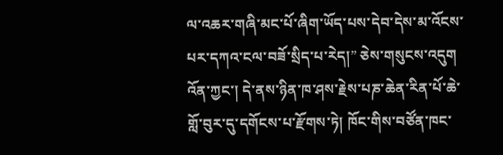ལ་འཆར་གཞི་མང་པོ་ཞིག་ཡོད་པས་དེབ་དེས་མ་འོངས་པར་དཀའ་ངལ་བཟོ་སྲིད་པ་རེད།” ཅེས་གསུངས་འདུག འོན་ཀྱང་། དེ་ནས་ཉིན་ཁ་ཤས་རྗེས་པཎ་ཆེན་རིན་པོ་ཆེ་གློ་བུར་དུ་དགོངས་པ་རྫོགས་ཏེ། ཁོང་གིས་བཙོན་ཁང་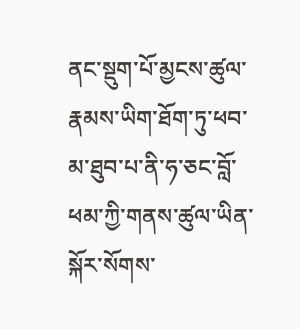ནང་སྡུག་པོ་མྱངས་ཚུལ་རྣམས་ཡིག་ཐོག་ཏུ་ཕབ་མ་ཐུབ་པ་ནི་ཧ་ཅང་བློ་ཕམ་ཀྱི་གནས་ཚུལ་ཡིན་སྐོར་སོགས་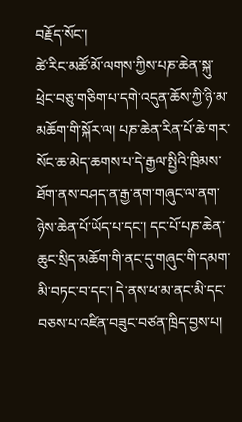བརྗོད་སོང་།
ཚེ་རིང་མཚོ་མོ་ལགས་ཀྱིས་པཎ་ཆེན་སྐུ་ཕྲེང་བཅུ་གཅིག་པ་དགེ་འདུན་ཆོས་ཀྱི་ཉི་མ་མཆོག་གི་སྐོར་ལ། པཎ་ཆེན་རིན་པོ་ཆེ་གར་སོང་ཆ་མེད་ཆགས་པ་དེ་རྒྱལ་སྤྱིའི་ཁྲིམས་ཐོག་ནས་བཤད་ན་རྒྱ་ནག་གཞུང་ལ་ནག་ཉེས་ཆེན་པོ་ཡོད་པ་དང་། དང་པོ་པཎ་ཆེན་ཆུང་སྲིད་མཆོག་གི་ནང་དུ་གཞུང་གི་དམག་མི་བཏང་བ་དང་། དེ་ནས་ཕ་མ་ནང་མི་དང་བཅས་པ་འཛིན་བཟུང་བཙན་ཁྲིད་བྱས་པ།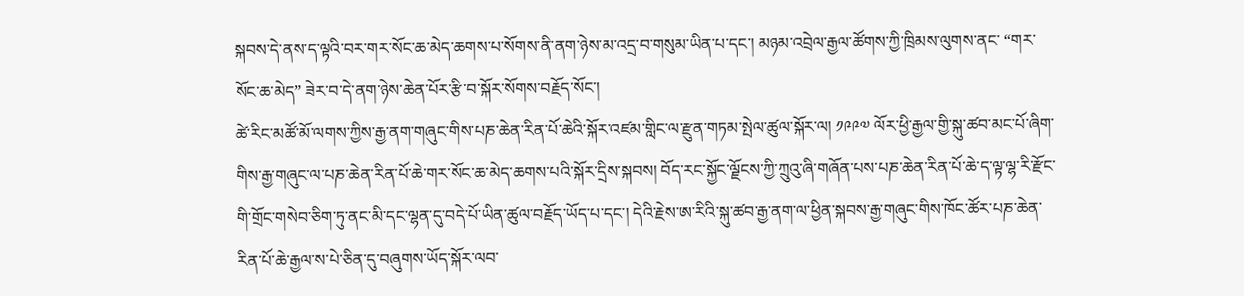སྐབས་དེ་ནས་ད་ལྟའི་བར་གར་སོང་ཆ་མེད་ཆགས་པ་སོགས་ནི་ནག་ཉེས་མ་འདྲ་བ་གསུམ་ཡིན་པ་དང་། མཉམ་འབྲེལ་རྒྱལ་ཚོགས་ཀྱི་ཁྲིམས་ལུགས་ནང་ “གར་སོང་ཆ་མེད” ཟེར་བ་དེ་ནག་ཉེས་ཆེན་པོར་རྩི་བ་སྐོར་སོགས་བརྗོད་སོང་།
ཚེ་རིང་མཚོ་མོ་ལགས་ཀྱིས་རྒྱ་ནག་གཞུང་གིས་པཎ་ཆེན་རིན་པོ་ཆེའི་སྐོར་འཛམ་གླིང་ལ་རྫུན་གཏམ་སྤེལ་ཚུལ་སྐོར་ལ། ༡༩༩༧ ལོར་ཕྱི་རྒྱལ་གྱི་སྐུ་ཚབ་མང་པོ་ཞིག་གིས་རྒྱ་གཞུང་ལ་པཎ་ཆེན་རིན་པོ་ཆེ་གར་སོང་ཆ་མེད་ཆགས་པའི་སྐོར་དྲིས་སྐབས། བོད་རང་སྐྱོང་ལྗོངས་ཀྱི་ཀྲུའུ་ཞི་གཞོན་པས་པཎ་ཆེན་རིན་པོ་ཆེ་ད་ལྟ་ལྷ་རི་རྫོང་གི་གྲོང་གསེབ་ཅིག་ཏུ་ནང་མི་དང་ལྷན་དུ་བདེ་པོ་ཡིན་ཚུལ་བརྗོད་ཡོད་པ་དང་། དེའི་རྗེས་ཨ་རིའི་སྐུ་ཚབ་རྒྱ་ནག་ལ་ཕྱིན་སྐབས་རྒྱ་གཞུང་གིས་ཁོང་ཚོར་པཎ་ཆེན་རིན་པོ་ཆེ་རྒྱལ་ས་པེ་ཅིན་དུ་བཞུགས་ཡོད་སྐོར་ལབ་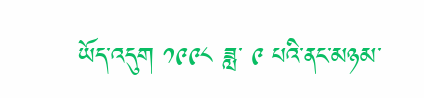ཡོད་འདུག ༡༩༩༨ ཟླ་ ༩ པའི་ནང་མཉམ་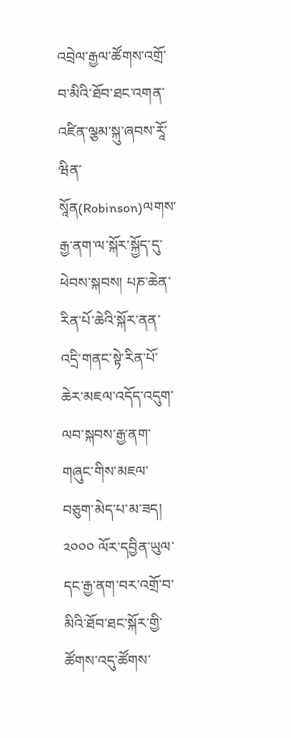འབྲེལ་རྒྱལ་ཚོགས་འགྲོ་བ་མིའི་ཐོབ་ཐང་འགན་འཛིན་ལྕམ་སྐུ་ཞབས་རཱོ་ཝིན་སཱོན(Robinson)ལགས་རྒྱ་ནག་ལ་སྐོར་སྐྱོད་དུ་ཕེབས་སྐབས། པཎ་ཆེན་རིན་པོ་ཆེའི་སྐོར་ནན་འདྲི་གནང་སྟེ་རིན་པོ་ཆེར་མཇལ་འདོད་འདུག་ལབ་སྐབས་རྒྱ་ནག་གཞུང་གིས་མཇལ་བཅུག་མེད་པ་མ་ཟད། ༢༠༠༠ ལོར་དབྱིན་ཡུལ་དང་རྒྱ་ནག་བར་འགྲོ་བ་མིའི་ཐོབ་ཐང་སྐོར་གྱི་ཚོགས་འདུ་ཚོགས་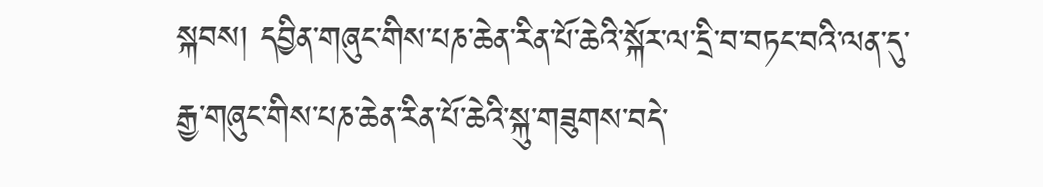སྐབས། དབྱིན་གཞུང་གིས་པཎ་ཆེན་རིན་པོ་ཆེའི་སྐོར་ལ་དྲི་བ་བཏང་བའི་ལན་དུ་རྒྱ་གཞུང་གིས་པཎ་ཆེན་རིན་པོ་ཆེའི་སྐུ་གཟུགས་བདེ་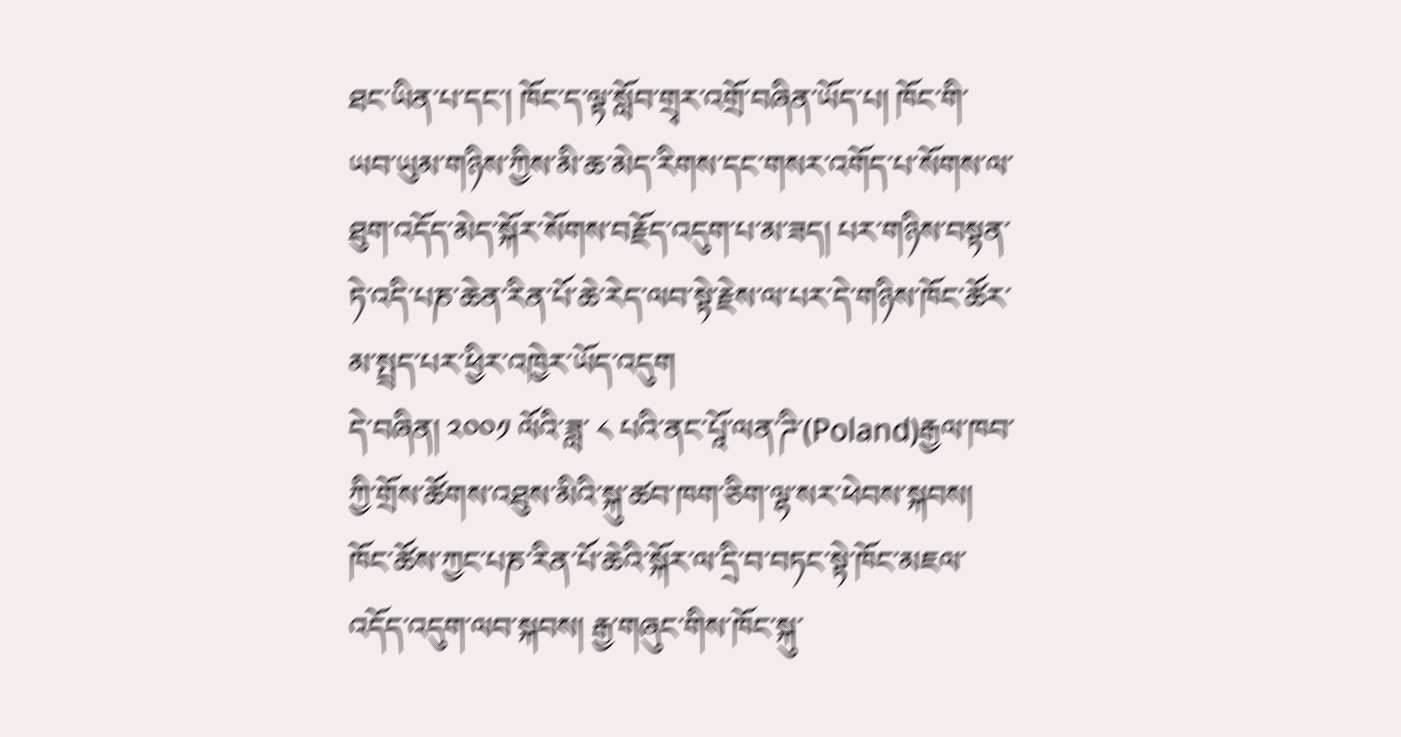ཐང་ཡིན་པ་དང་། ཁོང་ད་ལྟ་སློབ་གྲྭར་འགྲོ་བཞིན་ཡོད་པ། ཁོང་གི་ཡབ་ཡུམ་གཉིས་ཀྱིས་མི་ཆ་མེད་རིགས་དང་གསར་འགོད་པ་སོགས་ལ་ཐུག་འདོད་མེད་སྐོར་སོགས་བརྗོད་འདུག་པ་མ་ཟད། པར་གཉིས་བསྟན་ཏེ་འདི་པཎ་ཆེན་རིན་པོ་ཆེ་རེད་ལབ་སྟེ་རྗེས་ལ་པར་དེ་གཉིས་ཁོང་ཚོར་མ་སྤྲད་པར་ཕྱིར་འཁྱེར་ཡོད་འདུག
དེ་བཞིན། ༢༠༠༡ ལོའི་ཟླ་ ༨ པའི་ནང་པཱོ་ལན་ཌི་(Poland)རྒྱལ་ཁབ་ཀྱི་གྲོས་ཚོགས་འཐུས་མིའི་སྐུ་ཚབ་ཁག་ཅིག་ལྷ་སར་ཕེབས་སྐབས། ཁོང་ཚོས་ཀྱང་པཎ་རིན་པོ་ཆེའི་སྐོར་ལ་དྲི་བ་བཏང་སྟེ་ཁོང་མཇལ་འདོད་འདུག་ལབ་སྐབས། རྒྱ་གཞུང་གིས་ཁོང་སྐུ་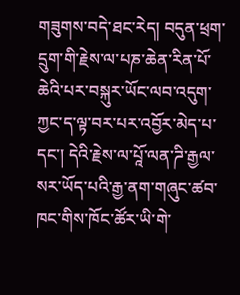གཟུགས་བདེ་ཐང་རེད། བདུན་ཕྲག་དྲུག་གི་རྗེས་ལ་པཎ་ཆེན་རིན་པོ་ཆེའི་པར་བསྐུར་ཡོང་ལབ་འདུག་ཀྱང་ད་ལྟ་བར་པར་འབྱོར་མེད་པ་དང་། དེའི་རྗེས་ལ་པཱོ་ལན་ཌི་རྒྱལ་སར་ཡོད་པའི་རྒྱ་ནག་གཞུང་ཚབ་ཁང་གིས་ཁོང་ཚོར་ཡི་གེ་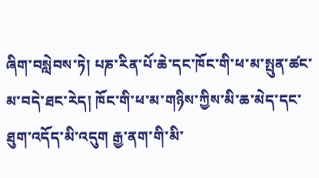ཞིག་བསླེབས་ཏེ། པཎ་རིན་པོ་ཆེ་དང་ཁོང་གི་ཕ་མ་སྤུན་ཚང་མ་བདེ་ཐང་རེད། ཁོང་གི་ཕ་མ་གཉིས་ཀྱིས་མི་ཆ་མེད་དང་ཐུག་འདོད་མི་འདུག རྒྱ་ནག་གི་མི་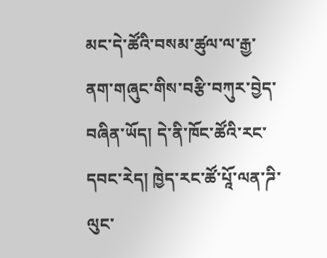མང་དེ་ཚོའི་བསམ་ཚུལ་ལ་རྒྱ་ནག་གཞུང་གིས་བརྩི་བཀུར་བྱེད་བཞིན་ཡོད། དེ་ནི་ཁོང་ཚོའི་རང་དབང་རེད། ཁྱེད་རང་ཚོ་པཱོ་ལན་ཌི་ལུང་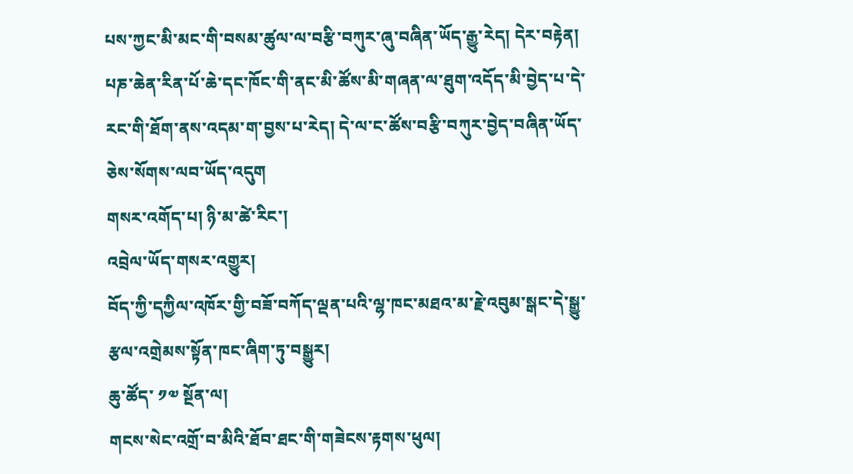པས་ཀྱང་མི་མང་གི་བསམ་ཚུལ་ལ་བརྩི་བཀུར་ཞུ་བཞིན་ཡོད་རྒྱུ་རེད། དེར་བརྟེན། པཎ་ཆེན་རིན་པོ་ཆེ་དང་ཁོང་གི་ནང་མི་ཚོས་མི་གཞན་ལ་ཐུག་འདོད་མི་བྱེད་པ་དེ་རང་གི་ཐོག་ནས་འདམ་ག་བྱས་པ་རེད། དེ་ལ་ང་ཚོས་བརྩི་བཀུར་བྱེད་བཞིན་ཡོད་ཅེས་སོགས་ལབ་ཡོད་འདུག
གསར་འགོད་པ། ཉི་མ་ཚེ་རིང་།
འབྲེལ་ཡོད་གསར་འགྱུར།
བོད་ཀྱི་དཀྱིལ་འཁོར་གྱི་བཟོ་བཀོད་ལྡན་པའི་ལྷ་ཁང་མཐའ་མ་རྗེ་འབུམ་སྒང་དེ་སྒྱུ་རྩལ་འགྲེམས་སྟོན་ཁང་ཞིག་ཏུ་བསྒྱུར།
ཆུ་ཚོད་ ༡༧ སྔོན་ལ།
གངས་སེང་འགྲོ་བ་མིའི་ཐོབ་ཐང་གི་གཟེངས་རྟགས་ཕུལ།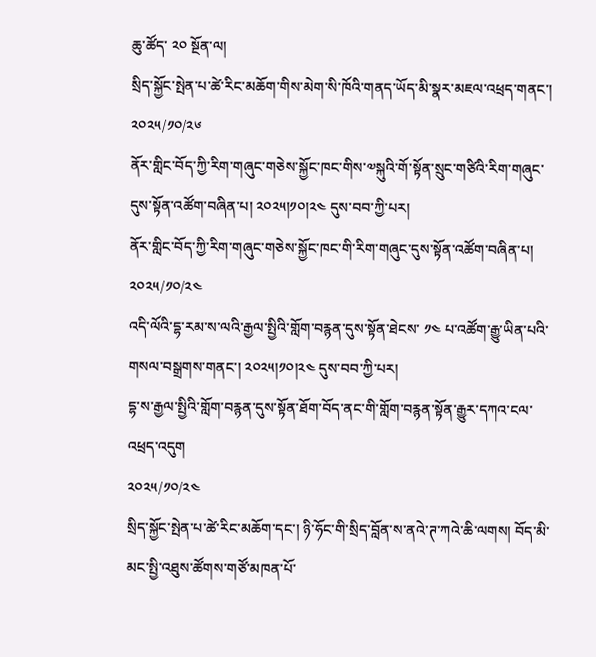ཆུ་ཚོད་ ༢༠ སྔོན་ལ།
སྲིད་སྐྱོང་སྤེན་པ་ཚེ་རིང་མཆོག་གིས་མེག་སི་ཁོའི་གནད་ཡོད་མི་སྣར་མཇལ་འཕྲད་གནང་།
༢༠༢༥/༡༠/༢༦
ནོར་གླིང་བོད་ཀྱི་རིག་གཞུང་གཅེས་སྐྱོང་ཁང་གིས་༧སྐུའི་གོ་སྟོན་སྲུང་གཙིའི་རིག་གཞུང་དུས་སྟོན་འཚོག་བཞིན་པ། ༢༠༢༥།༡༠།༢༤ དུས་བབ་ཀྱི་པར།
ནོར་གླིང་བོད་ཀྱི་རིག་གཞུང་གཅེས་སྐྱོང་ཁང་གི་རིག་གཞུང་དུས་སྟོན་འཚོག་བཞིན་པ།
༢༠༢༥/༡༠/༢༤
འདི་ལོའི་དྷ་རམ་ས་ལའི་རྒྱལ་སྤྱིའི་གློག་བརྙན་དུས་སྟོན་ཐེངས་ ༡༤ པ་འཚོག་རྒྱུ་ཡིན་པའི་གསལ་བསྒྲགས་གནང་། ༢༠༢༥།༡༠།༢༤ དུས་བབ་ཀྱི་པར།
དྷ་ས་རྒྱལ་སྤྱིའི་གློག་བརྙན་དུས་སྟོན་ཐོག་བོད་ནང་གི་གློག་བརྙན་སྟོན་རྒྱུར་དཀའ་ངལ་འཕྲད་འདུག
༢༠༢༥/༡༠/༢༤
སྲིད་སྐྱོང་སྤེན་པ་ཚེ་རིང་མཆོག་དང་། ཉི་ཧོང་གི་སྲིད་བློན་ས་ནའེ་ཊ་ཀའེ་ཆི་ལགས། བོད་མི་མང་སྤྱི་འཐུས་ཚོགས་གཙོ་མཁན་པོ་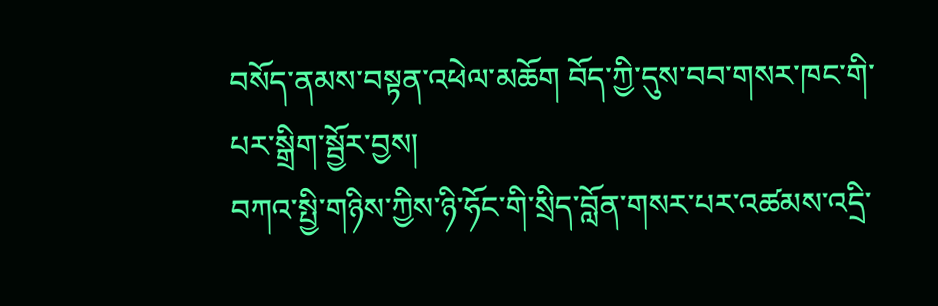བསོད་ནམས་བསྟན་འཕེལ་མཆོག བོད་ཀྱི་དུས་བབ་གསར་ཁང་གི་པར་སྒྲིག་སྦྱོར་བྱས།
བཀའ་སྤྱི་གཉིས་ཀྱིས་ཉི་ཧོང་གི་སྲིད་བློན་གསར་པར་འཚམས་འདྲི་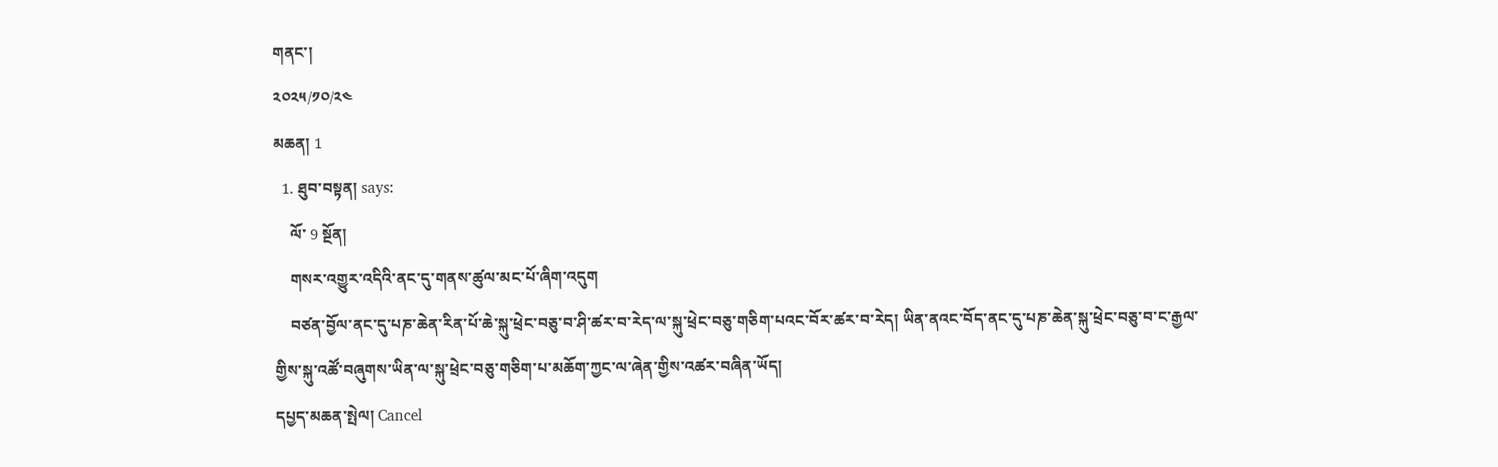གནང་།
༢༠༢༥/༡༠/༢༤
མཆན། 1
  1. ཐུབ་བསྟན། says:
    ལོ་ 9 སྔོན།
    གསར་འགྱུར་འདིའི་ནང་དུ་གནས་ཚུལ་མང་པོ་ཞིག་འདུག
    བཙན་བྱོལ་ནང་དུ་པཎ་ཆེན་རིན་པོ་ཆེ་སྐུ་ཕྲེང་བཅུ་བ་ཤི་ཚར་བ་རེད་ལ་སྐུ་ཕྲེང་བཅུ་གཅིག་པའང་བོར་ཚར་བ་རེད། ཡིན་ནའང་བོད་ནང་དུ་པཎ་ཆེན་སྐུ་ཕྲེང་བཅུ་བ་ང་རྒྱལ་གྱིས་སྐུ་འཚོ་བཞུགས་ཡིན་ལ་སྐུ་ཕྲེང་བཅུ་གཅིག་པ་མཆོག་ཀྱང་ལ་ཞེན་གྱིས་འཚར་བཞིན་ཡོད།
དཔྱད་མཆན་སྤེལ། Cancel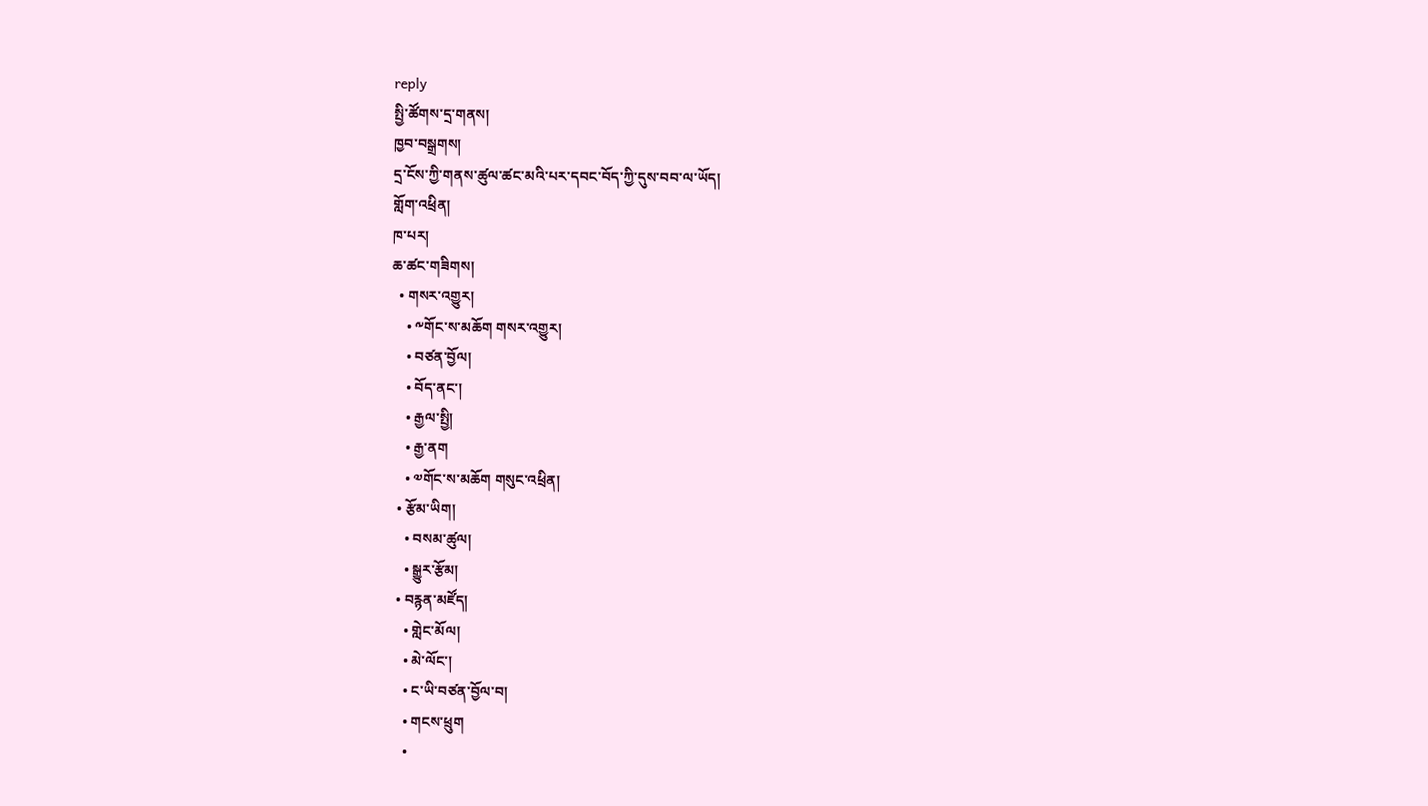reply
སྤྱི་ཚོགས་དྲ་གནས།
ཁྱབ་བསྒྲགས།
དྲ་ངོས་ཀྱི་གནས་ཚུལ་ཚང་མའི་པར་དབང་བོད་ཀྱི་དུས་བབ་ལ་ཡོད།
གློག་འཕྲིན།
ཁ་པར།
ཆ་ཚང་གཟིགས།
  • གསར་འགྱུར།
    • ༸གོང་ས་མཆོག གསར་འགྱུར།
    • བཙན་བྱོལ།
    • བོད་ནང་།
    • རྒྱལ་སྤྱི།
    • རྒྱ་ནག
    • ༧གོང་ས་མཆོག གསུང་འཕྲིན།
  • རྩོམ་ཡིག།
    • བསམ་ཚུལ།
    • སྒྱུར་རྩོམ།
  • བརྙན་མཛོད།
    • གླེང་མོལ།
    • མེ་ལོང་།
    • ང་ཡི་བཙན་བྱོལ་བ།
    • གངས་ཕྲུག
    •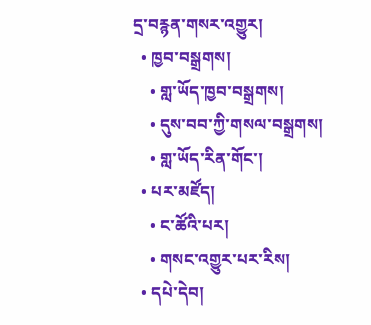དྲ་བརྙན་གསར་འགྱུར།
  • ཁྱབ་བསྒྲགས།
    • གླ་ཡོད་ཁྱབ་བསྒྲགས།
    • དུས་བབ་ཀྱི་གསལ་བསྒྲགས།
    • གླ་ཡོད་རིན་གོང་།
  • པར་མཛོད།
    • ང་ཚོའི་པར།
    • གསང་འགྱུར་པར་རིས།
  • དཔེ་དེབ།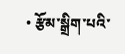• རྩོམ་སྒྲིག་པའི་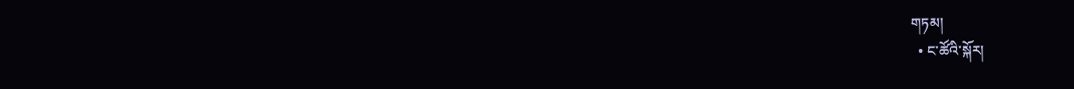གཏམ།
  • ང་ཚོའི་སྐོར།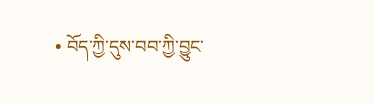• བོད་ཀྱི་དུས་བབ་ཀྱི་བྱུང་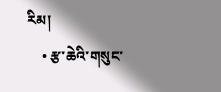རིམ།
    • རྩ་ཆེའི་གསུང་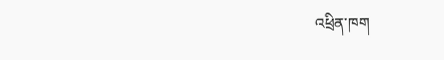འཕྲིན་ཁག